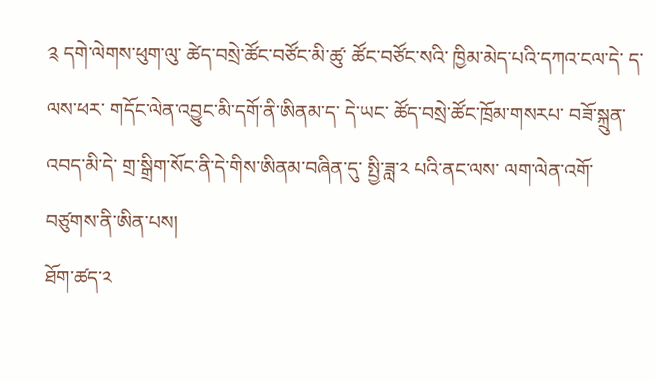༉ དགེ་ལེགས་ཕུག་ལུ་ ཚེད་བསྲེ་ཚོང་བཙོང་མི་ཚུ་ ཚོང་བཙོང་སའི་ ཁྱིམ་མེད་པའི་དཀའ་ངལ་དེ་ ད་ལས་ཕར་ གདོང་ལེན་འབྱུང་མི་དགོ་ནི་ཨིནམ་ད་ དེ་ཡང་ ཚོད་བསྲེ་ཚོང་ཁྲོམ་གསརཔ་ བཟོ་སྐྲུན་འབད་མི་དེ་ གྲ་སྒྲིག་སོང་ནི་དེ་གིས་ཨིནམ་བཞིན་དུ་ སྤྱི་ཟླ་༢ པའི་ནང་ལས་ ལག་ལེན་འགོ་བཙུགས་ནི་ཨིན་པས།
ཐོག་ཚད་༢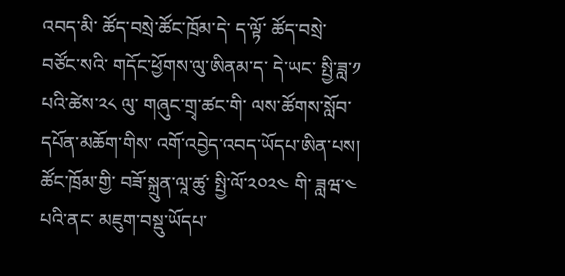འབད་མི་ ཚོད་བསྲེ་ཚོང་ཁྲོམ་དེ་ ད་ལྟོ་ ཚོད་བསྲེ་བཙོང་སའི་ གདོང་ཕྱོགས་ལུ་ཨིནམ་ད་ དེ་ཡང་ སྤྱི་ཟླ་༡ པའི་ཚེས་༢༨ ལུ་ གཞུང་གྲྭ་ཚང་གི་ ལས་ཚོགས་སློབ་དཔོན་མཆོག་གིས་ འགོ་འབྱེད་འབད་ཡོདཔ་ཨིན་པས།
ཚོང་ཁྲོམ་གྱི་ བཟོ་སྐྲུན་ལཱ་ཚུ་ སྤྱི་ལོ་༢༠༢༤ གི་ ཟླཝ་༤ པའི་ནང་ མཇུག་བསྡུ་ཡོདཔ་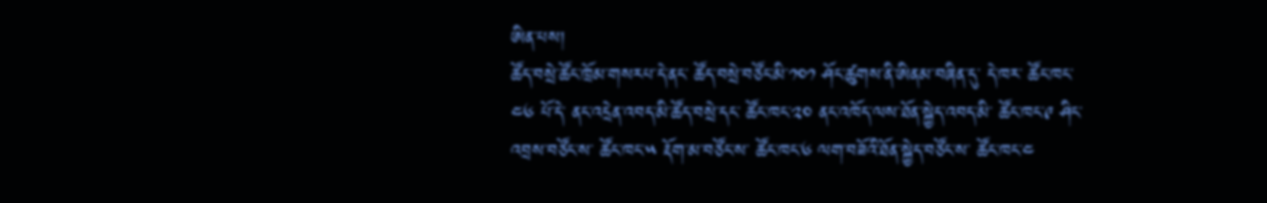ཨིན་པས།
ཚོད་བསྲེ་ཚོང་ཁྲོམ་གསརཔ་དེ་ནང་ ཚོད་བསྲེ་བཙོང་མི་༡༠༡ ཤོང་ཚུགས་ནི་ཨིནམ་བཞིན་དུ་ དེ་ཁར་ ཚོང་ཁང་༤༦ པོ་དེ་ ནང་འདྲེན་འབད་མི་ཚོད་བསྲེ་དང་ ཚོང་ཁང་༢༠ ནང་འཁོད་ལས་ཐོན་སྐྱེད་འབད་མི་ ཚོང་ཁང་༩ ཤིང་འབྲས་བཙོང་ས་ ཚོང་ཁང་༥ རྡོག་མ་བཙོང་ས་ ཚོང་ཁང་༦ ལག་བཟོའི་ཐོན་སྐྱེད་བཙོང་ས་ ཚོང་ཁང་༤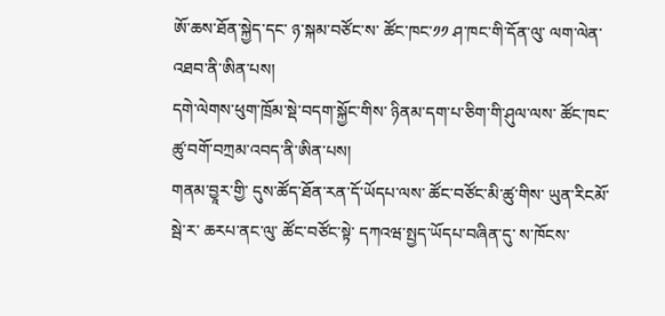ཨོ་ཆས་ཐོན་སྐྱེད་དང་ ཉ་སྐམ་བཙོང་ས་ ཚོང་ཁང་༡༡ ཤ་ཁང་གི་དོན་ལུ་ ལག་ལེན་འཐབ་ནི་ཨིན་པས།
དགེ་ལེགས་ཕུག་ཁྲོམ་སྡེ་བདག་སྐྱོང་གིས་ ཉིནམ་དག་པ་ཅིག་གི་ཤུལ་ལས་ ཚོང་ཁང་ཚུ་བགོ་བཀྲམ་འབད་ནི་ཨིན་པས།
གནམ་བྱཱར་གྱི་ དུས་ཚོད་ཐོན་རན་དོ་ཡོདཔ་ལས་ ཚོང་བཙོང་མི་ཚུ་གིས་ ཡུན་རིངམོ་སྦེ་ར་ ཆརཔ་ནང་ལུ་ ཚོང་བཙོང་སྟེ་ དཀའཝ་སྤྱད་ཡོདཔ་བཞིན་དུ་ ས་ཁོངས་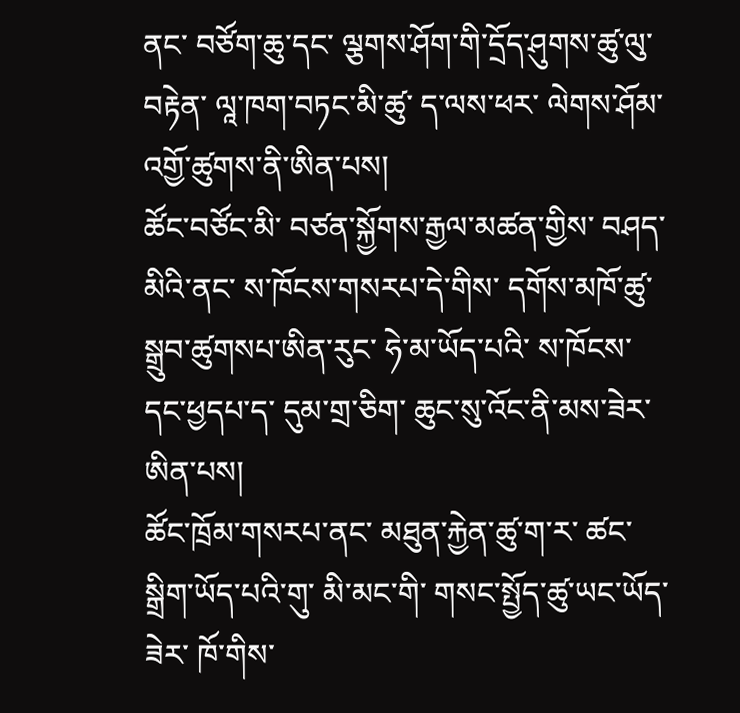ནང་ བཙོག་ཆུ་དང་ ལྕགས་ཤོག་གི་དྲོད་ཤུགས་ཚུ་ལུ་བརྟེན་ ལཱ་ཁག་བཏང་མི་ཚུ་ ད་ལས་ཕར་ ལེགས་ཤོམ་འགྱོ་ཚུགས་ནི་ཨིན་པས།
ཚོང་བཙོང་མི་ བཙན་སྐྱོགས་རྒྱལ་མཚན་གྱིས་ བཤད་མིའི་ནང་ ས་ཁོངས་གསརཔ་དེ་གིས་ དགོས་མཁོ་ཚུ་སྒྲུབ་ཚུགསཔ་ཨིན་རུང་ ཧེ་མ་ཡོད་པའི་ ས་ཁོངས་དང་ཕྱདཔ་ད་ དུམ་གྲ་ཅིག་ ཆུང་སུ་འོང་ནི་མས་ཟེར་ཨིན་པས།
ཚོང་ཁྲོམ་གསརཔ་ནང་ མཐུན་རྐྱེན་ཚུ་ག་ར་ ཚང་སྒྲིག་ཡོད་པའི་གུ་ མི་མང་གི་ གསང་སྤྱོད་ཚུ་ཡང་ཡོད་ཟེར་ ཁོ་གིས་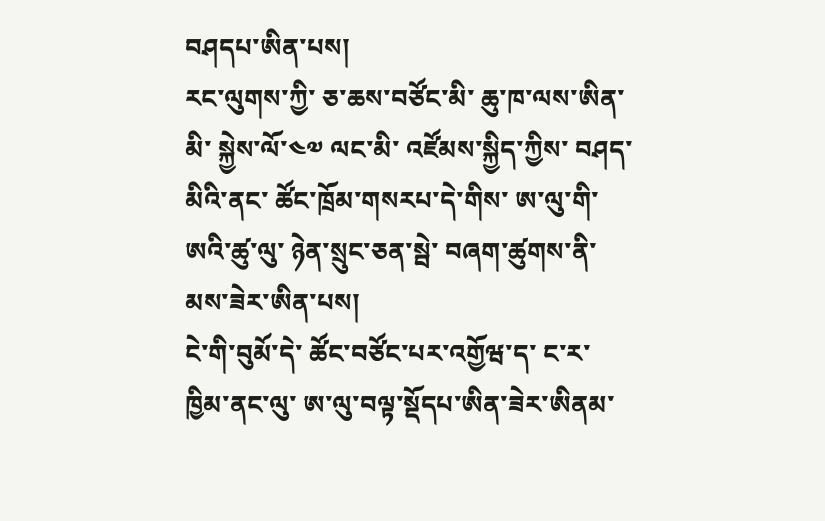བཤདཔ་ཨིན་པས།
རང་ལུགས་ཀྱི་ ཅ་ཆས་བཙོང་མི་ ཆུ་ཁ་ལས་ཨིན་མི་ སྐྱེས་ལོ་༤༧ ལང་མི་ འཛོམས་སྐྱིད་ཀྱིས་ བཤད་མིའི་ནང་ ཚོང་ཁྲོམ་གསརཔ་དེ་གིས་ ཨ་ལུ་གི་ཨའི་ཚུ་ལུ་ ཉེན་སྲུང་ཅན་སྦེ་ བཞག་ཚུགས་ནི་མས་ཟེར་ཨིན་པས།
ངེ་གི་བུམོ་དེ་ ཚོང་བཙོང་པར་འགྱོཝ་ད་ ང་ར་ ཁྱིམ་ནང་ལུ་ ཨ་ལུ་བལྟ་སྡོདཔ་ཨིན་ཟེར་ཨིནམ་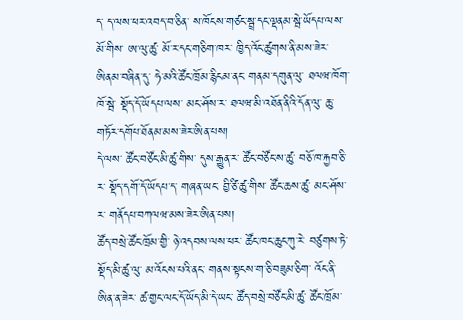ད་ ད་ལས་ཕར་འབད་བ་ཅིན་ ས་ཁོངས་གཙང་སྦྲ་དང་ལྡནམ་སྦེ་ཡོདཔ་ལས་ མོ་གིས་ ཨ་ལུ་ཚུ་ མོ་ར་དང་གཅིག་ཁར་ ཁྱིད་འོང་ཚུགས་ནི་མས་ཟེར་ ཨིནམ་བཞིན་དུ་ ཧེ་མའི་ཚོང་ཁྲོམ་རྙིངམ་ནང་ གནམ་དགུན་ལུ་ ཐལཝ་ཁོག་ཁོ་སྦེ་ སྡོད་དོ་ཡོདཔ་ལས་ མང་ཤོས་ར་ ཐལཝ་མི་འཐོན་ནིའི་དོན་ལུ་ ཆུ་གཏོར་དགོཔ་ཐོནམ་མས་ཟེར་ཨིན་པས།
དེ་ལས་ ཚོང་བཙོང་མི་ཚུ་གིས་ དུས་རྒྱུན་ར་ ཚོང་བཙོང་ས་ཚུ་ བཅོ་ཁ་རྐྱབ་ཅི་ར་ སྡོད་དགོ་དོ་ཡོདཔ་ད་ གཞན་ཡང་ བྱི་ཙི་ཚུ་གིས་ ཚོང་ཆས་ཚུ་ མང་ཤོས་ར་ གནོདཔ་བཀལཝ་མས་ཟེར་ཨིན་པས།
ཚོད་བསྲེ་ཚོང་ཁྲོམ་གྱི་ ཉེ་འདབས་ལས་ཕར་ ཚོང་ཁང་ཆུང་ཀུ་རེ་ བཙུགས་ཏེ་སྡོད་མི་ཚུ་ལུ་ མ་འོངས་པའི་ནང་ གནས་སྟངས་ག་ཅི་བཟུམ་ཅིག་ འོང་ནི་ཨིན་ན་ཟེར་ ཚ་གྱང་ལང་དོ་ཡོད་མི་དེ་ཡང་ ཚོད་བསྲེ་བཙོང་མི་ཚུ་ ཚོང་ཁྲོམ་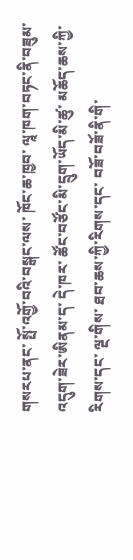གསརཔ་ནང་ སྤོ་འགྱོ་བའི་བསྒང་ལས་ ཁོང་ཆ་ཁྱབ་ ལཱ་ཁག་བཏང་ནི་བཟུམ་འདུག་ཟེར་ཨིནམ་ད་ དེ་ཁར་ ཚོང་བཙོང་མི་དྲུག་ཡོད་མི་ཚུ་ མཆོད་ཆས་ཀྱི་རིགས་དང་ ལྔ་གིས་ ཐབ་ཆས་ཀྱི་རིགས་དང་ བཟོ་བཟོ་ནི་གི་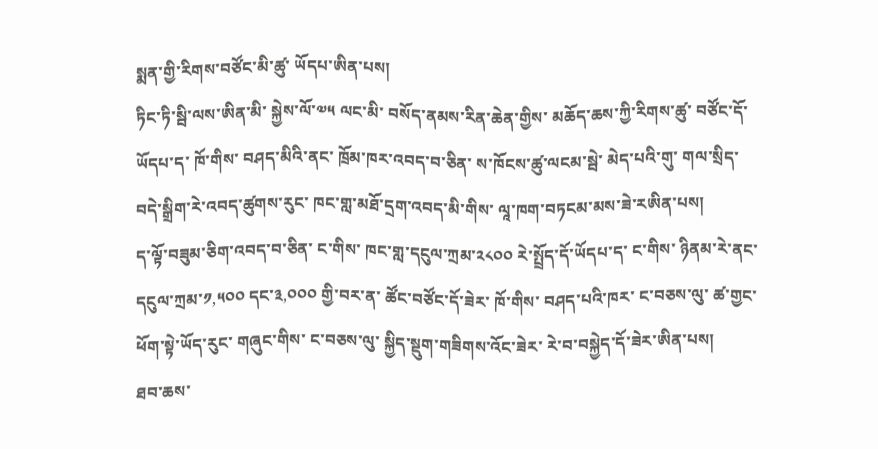སྨན་གྱི་རིགས་བཙོང་མི་ཚུ་ ཡོདཔ་ཨིན་པས།
ཏིང་ཏི་སྦི་ལས་ཨིན་མི་ སྐྱེས་ལོ་༧༥ ལང་མི་ བསོད་ནམས་རིན་ཆེན་གྱིས་ མཆོད་ཆས་ཀྱི་རིགས་ཚུ་ བཙོང་དོ་ཡོདཔ་ད་ ཁོ་གིས་ བཤད་མིའི་ནང་ ཁྲོམ་ཁར་འབད་བ་ཅིན་ ས་ཁོངས་ཚུ་ལངམ་སྦེ་ མེད་པའི་གུ་ གལ་སྲིད་ བདེ་སྒྲིག་རེ་འབད་ཚུགས་རུང་ ཁང་གླ་མཐོ་དྲག་འབད་མི་གིས་ ལཱ་ཁག་བཏངམ་མས་ཟེ་རཨིན་པས།
ད་ལྟོ་བཟུམ་ཅིག་འབད་བ་ཅིན་ ང་གིས་ ཁང་གླ་དངུལ་ཀྲམ་༢༨༠༠ རེ་སྤྲོད་དོ་ཡོདཔ་ད་ ང་གིས་ ཉིནམ་རེ་ནང་ དངུལ་ཀྲམ་༡,༥༠༠ དང་༣,༠༠༠ གྱི་བར་ན་ ཚོང་བཙོང་དོ་ཟེར་ ཁོ་གིས་ བཤད་པའི་ཁར་ ང་བཅས་ལུ་ ཚ་གྱང་ཕོག་སྟེ་ཡོད་རུང་ གཞུང་གིས་ ང་བཅས་ལུ་ སྐྱིད་སྡུག་གཟིགས་འོང་ཟེར་ རེ་བ་བསྐྱེད་དོ་ཟེར་ཨིན་པས།
ཐབ་ཆས་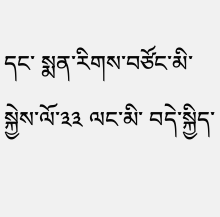དང་ སྨན་རིགས་བཙོང་མི་ སྐྱེས་ལོ་༣༣ ལང་མི་ བདེ་སྐྱིད་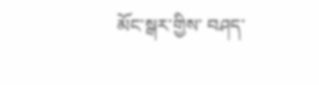མོང་སྒར་གྱིས་ བཤད་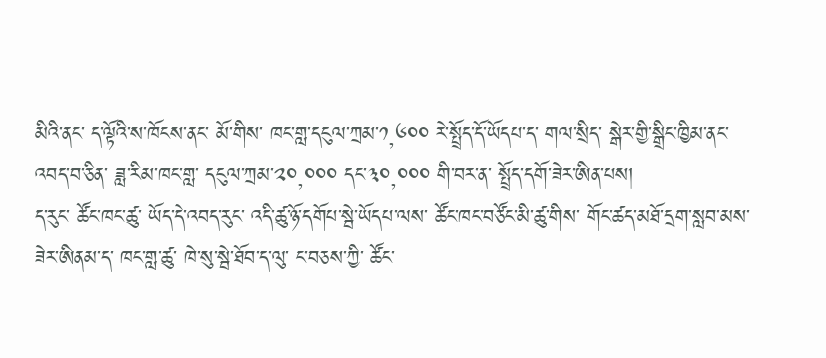མིའི་ནང་ ད་ལྟོའི་ས་ཁོངས་ནང་ མོ་གིས་ ཁང་གླ་དངུལ་ཀྲམ་༡,༦༠༠ རེ་སྤྲོད་དོ་ཡོདཔ་ད་ གལ་སྲིད་ སྒེར་གྱི་སྒྲིང་ཁྱིམ་ནང་འབད་བ་ཅིན་ ཟླ་རིམ་ཁང་གླ་ དངུལ་ཀྲམ་༢༠,༠༠༠ དང་༣༠,༠༠༠ གི་བར་ན་ སྤྲོད་དགོ་ཟེར་ཨིན་པས།
ད་རུང་ ཚོང་ཁང་ཚུ་ ཡོད་དེ་འབད་རུང་ འདི་ཚུ་ཉོ་དགོཔ་སྦེ་ཡོདཔ་ལས་ ཚོང་ཁང་བཙོང་མི་ཚུ་གིས་ གོང་ཚད་མཐོ་དྲག་སླབ་མས་ཟེར་ཨིནམ་ད་ ཁང་གླ་ཚུ་ ཁེ་སུ་སྦེ་ཐོབ་ད་ལུ་ ང་བཅས་ཀྱི་ ཚོང་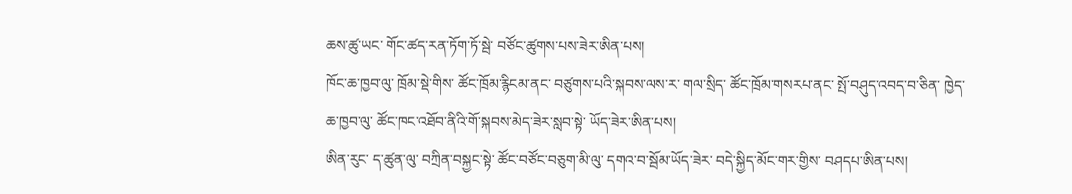ཆས་ཚུ་ཡང་ གོང་ཚད་རན་ཏོག་ཏོ་སྦེ་ བཙོང་ཚུགས་པས་ཟེར་ཨིན་པས།
ཁོང་ཆ་ཁྱབ་ལུ་ ཁྲོམ་སྡེ་གིས་ ཚོང་ཁྲོམ་རྙིངམ་ནང་ བཙུགས་པའི་སྐབས་ལས་ར་ གལ་སྲིད་ ཚོང་ཁྲོམ་གསརཔ་ནང་ སྤོ་བཤུད་འབད་བ་ཅིན་ ཁྱེད་ཆ་ཁྱབ་ལུ་ ཚོང་ཁང་འཐོབ་ནིའི་གོ་སྐབས་མེད་ཟེར་སླབ་སྟེ་ ཡོད་ཟེར་ཨིན་པས།
ཨིན་རུང་ ད་ཚུན་ལུ་ བཀྲིན་བསྐྱང་སྟེ་ ཚོང་བཙོང་བཅུག་མི་ལུ་ དགའ་བ་སྦོམ་ཡོད་ཟེར་ བདེ་སྐྱིད་མོང་གར་གྱིས་ བཤདཔ་ཨིན་པས།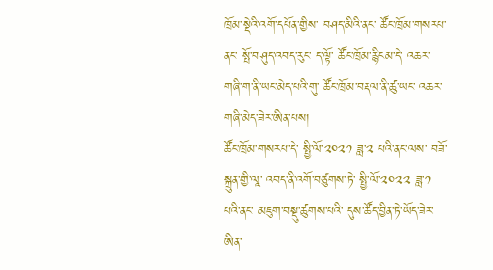ཁྲོམ་སྡེའི་འགོ་དཔོན་གྱིས་ བཤད་མིའི་ནང་ ཚོང་ཁྲོམ་གསརཔ་ནང་ སྤོ་བཤུད་འབད་རུང་ ད་ལྟོ་ ཚོང་ཁྲོམ་རྙིངམ་དེ་ འཆར་གཞི་ག་ནི་ཡང་མེད་པའི་གུ་ ཚོང་ཁྲོམ་བརྡལ་ནི་ཚུ་ཡང་ འཆར་གཞི་མེད་ཟེར་ཨིན་པས།
ཚོང་ཁྲོམ་གསརཔ་དེ་ སྤྱི་ལོ་༢༠༢༡ ཟླ་༢ པའི་ནང་ལས་ བཟོ་སྐྲུན་གྱི་ལཱ་ འབད་ནི་འགོ་བཙུགས་ཏེ་ སྤྱི་ལོ་༢༠༢༢ ཟླ་༡ པའི་ནང་ མཇུག་བསྡུ་ཚུགས་པའི་ དུས་ཚོད་བྱིན་ཏེ་ཡོད་ཟེར་ཨིན་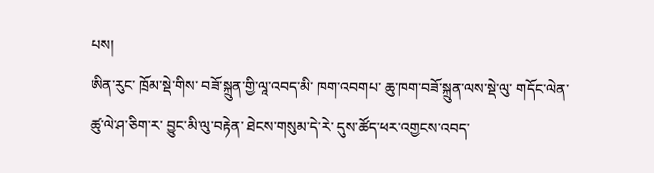པས།
ཨིན་རུང་ ཁྲོམ་སྡེ་གིས་ བཟོ་སྐྲུན་གྱི་ལཱ་འབད་མི་ ཁག་འབགཔ་ ཆུ་ཁག་བཟོ་སྐྲུན་ལས་སྡེ་ལུ་ གདོང་ལེན་ཚུ་ལེ་ཤ་ཅིག་ར་ བྱུང་མི་ལུ་བརྟེན་ ཐེངས་གསུམ་དེ་རེ་ དུས་ཚོད་ཕར་འགྱངས་འབད་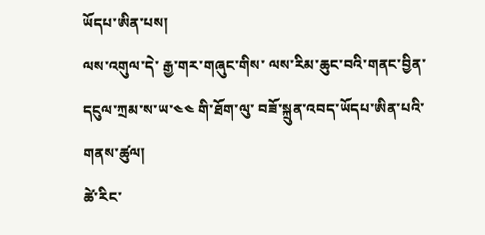ཡོདཔ་ཨིན་པས།
ལས་འགུལ་དེ་ རྒྱ་གར་གཞུང་གིས་ ལས་རིམ་ཆུང་བའི་གནང་བྱིན་ དངུལ་ཀྲམ་ས་ཡ་༤༤ གི་ཐོག་ལུ་ བཟོ་སྐྲུན་འབད་ཡོདཔ་ཨིན་པའི་གནས་ཚུལ།
ཚེ་རིང་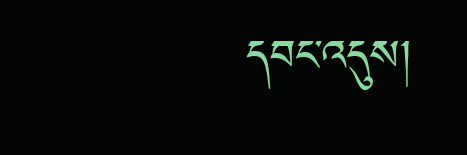དབང་འདུས།